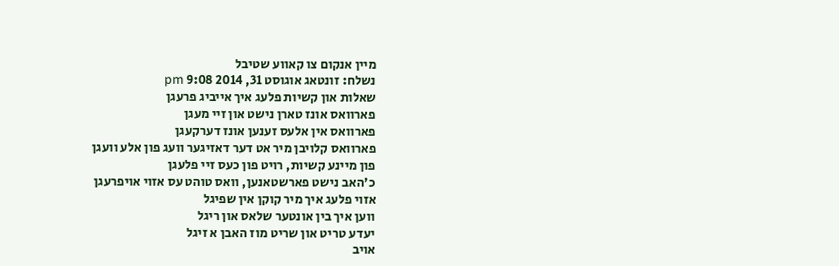מיין אנקום צו קאווע שטיבל
נשלח: זונטאג אוגוסט 31, 2014 9:08 pm
שאלות און קשיות פלעג איך אייביג פרעגן
פארוואס אונז טארן נישט און זיי מעגן
פארוואס אין אלעס זענען אונז דערקעגן
פארוואס קלויבן מיר אט דער דאזיגער וועג פון אלע וועגן
פון מיינע קשיות, רויט פון כעס זיי פלעגן
כ'האב נישט פארשטאנען, וואס טוהט עס אזוי אויפרעגן
אזוי פלעג איך מיר קוקן אין שפיגל
ווען איך בין אונטער שלאס און ריגל
יעדע טריט און שריט מוז האבן א זיגל
אויב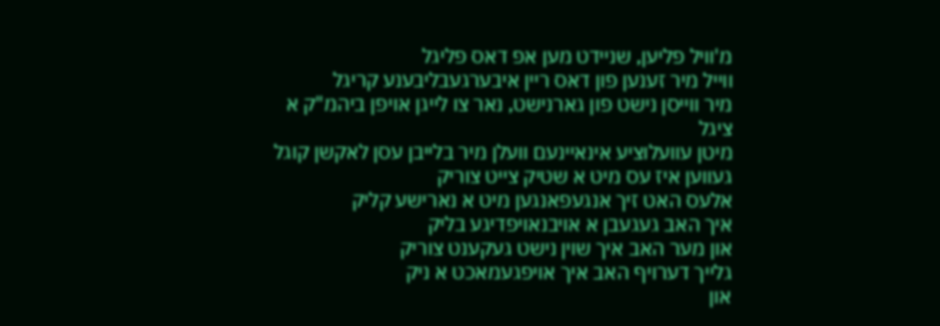מ'וויל פליען, שניידט מען אפ דאס פליגל
ווייל מיר זענען פון דאס ריין איבערגעבליבענע קריגל
מיר ווייסן נישט פון גארנישט, נאר צו לייגן אויפן ביהמ"ק א ציגל
מיטן עוועלוציע אינאיינעם וועלן מיר בלייבן עסן לאקשן קוגל
געווען איז עס מיט א שטיק צייט צוריק
אלעס האט זיך אנגעפאנגען מיט א נארישע קליק
איך האב געגעבן א אויבנאויפדיגע בליק
און מער האב איך שוין נישט געקענט צוריק
גלייך דערויף האב איך אויפגעמאכט א ניק
און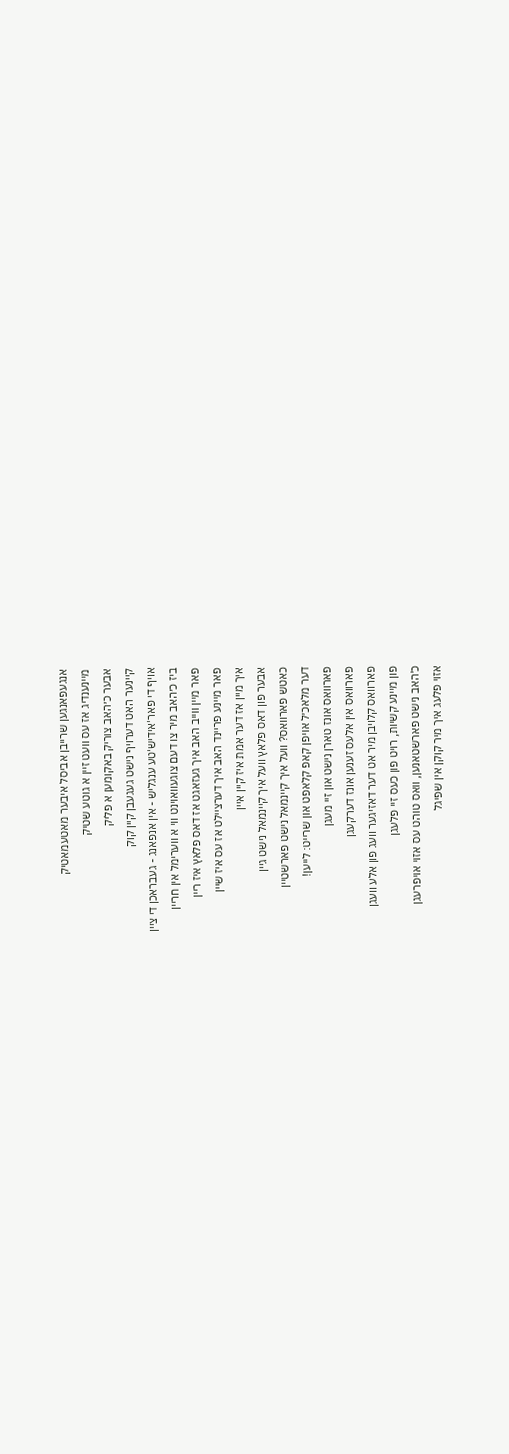אנגעפאנגען שרייבן אביסל איבער מאטעמאטיק
מיינענדיג אז עס וועט זיין א גוטע שטיק
אבער כ׳האב צוריק באקומען א פליק
קיינער האט דערויף נישט געגעבן קיין קוק
אויף די פאר'אידיש'טע ענגליש - אין אנפאנג - געבראכן די ציין
ביז כ׳האב מיר צו דעם צוגעוואוינט ווי א ווערימל אין חריין
פאר מיין ווייב האב איך געזאגט אז דאס פלאץ איז ריין
פאר מיינע פריינד האב איך דערציילט אז עס איז שיין
איך מיין אז דער אמת איז קיין איין
אבער פון דאס פלאץ וועל איך קיינמאל נישט גיין
כאטש פארוואס? וועל איך קיינמאל נישט פארשטיין
דער מלאכ׳ל אויפן קאפ קלאפט און שרייט: לייען!
פארוואס אונז טארן נישט און זיי מעגן
פארוואס אין אלעס זענען אונז דערקעגן
פארוואס קלויבן מיר אט דער דאזיגער וועג פון אלע וועגן
פון מיינע קשיות, רויט פון כעס זיי פלעגן
כ'האב נישט פארשטאנען, וואס טוהט עס אזוי אויפרעגן
אזוי פלעג איך מיר קוקן אין שפיגל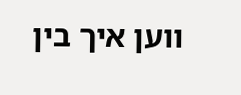ווען איך בין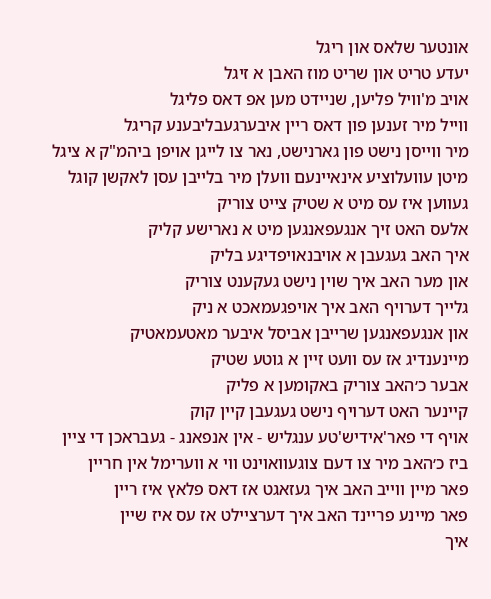אונטער שלאס און ריגל
יעדע טריט און שריט מוז האבן א זיגל
אויב מ'וויל פליען, שניידט מען אפ דאס פליגל
ווייל מיר זענען פון דאס ריין איבערגעבליבענע קריגל
מיר ווייסן נישט פון גארנישט, נאר צו לייגן אויפן ביהמ"ק א ציגל
מיטן עוועלוציע אינאיינעם וועלן מיר בלייבן עסן לאקשן קוגל
געווען איז עס מיט א שטיק צייט צוריק
אלעס האט זיך אנגעפאנגען מיט א נארישע קליק
איך האב געגעבן א אויבנאויפדיגע בליק
און מער האב איך שוין נישט געקענט צוריק
גלייך דערויף האב איך אויפגעמאכט א ניק
און אנגעפאנגען שרייבן אביסל איבער מאטעמאטיק
מיינענדיג אז עס וועט זיין א גוטע שטיק
אבער כ׳האב צוריק באקומען א פליק
קיינער האט דערויף נישט געגעבן קיין קוק
אויף די פאר'אידיש'טע ענגליש - אין אנפאנג - געבראכן די ציין
ביז כ׳האב מיר צו דעם צוגעוואוינט ווי א ווערימל אין חריין
פאר מיין ווייב האב איך געזאגט אז דאס פלאץ איז ריין
פאר מיינע פריינד האב איך דערציילט אז עס איז שיין
איך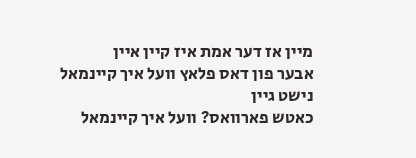מיין אז דער אמת איז קיין איין
אבער פון דאס פלאץ וועל איך קיינמאל נישט גיין
כאטש פארוואס? וועל איך קיינמאל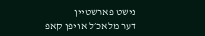נישט פארשטיין
דער מלאכ׳ל אויפן קאפ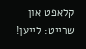קלאפט און שרייט: לייען!